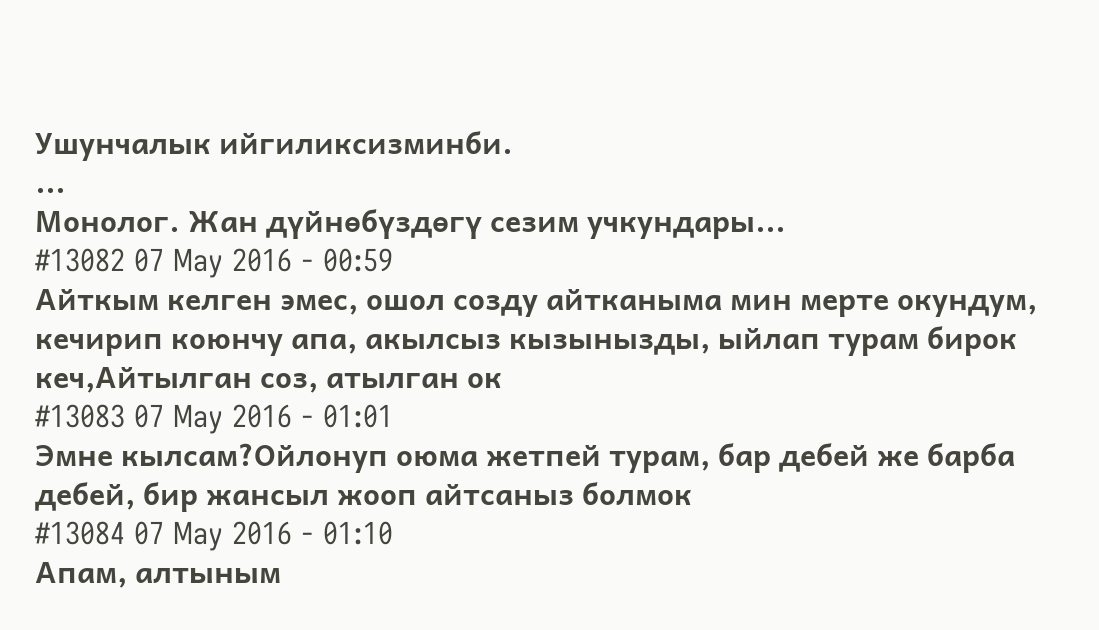Ушунчалык ийгиликсизминби.
...
Монолог. Жан дүйнөбүздөгү сезим учкундары...
#13082 07 May 2016 - 00:59
Айткым келген эмес, ошол созду айтканыма мин мерте окундум, кечирип коюнчу апа, акылсыз кызынызды, ыйлап турам бирок кеч,Айтылган соз, атылган ок
#13083 07 May 2016 - 01:01
Эмне кылсам?Ойлонуп оюма жетпей турам, бар дебей же барба дебей, бир жансыл жооп айтсаныз болмок
#13084 07 May 2016 - 01:10
Апам, алтыным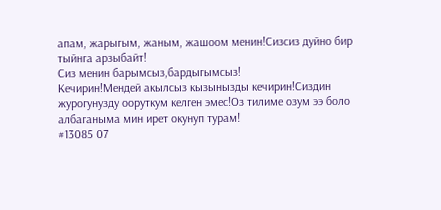апам, жарыгым, жаным, жашоом менин!Сизсиз дуйно бир тыйнга арзыбайт!
Сиз менин барымсыз,бардыгымсыз!
Кечирин!Мендей акылсыз кызынызды кечирин!Сиздин журогунузду ооруткум келген эмес!Оз тилиме озум ээ боло албаганыма мин ирет окунуп турам!
#13085 07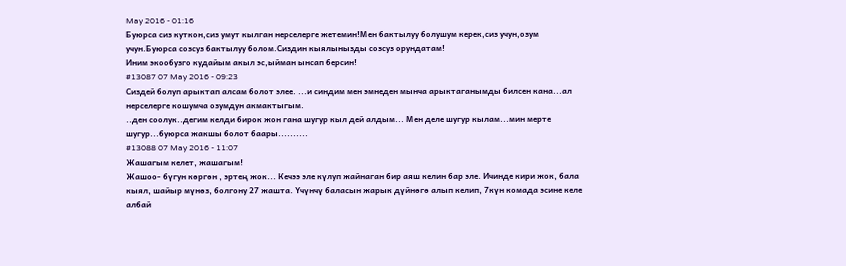May 2016 - 01:16
Буюрса сиз куткон,сиз умут кылган нерселерге жетемин!Мен бактылуу болушум керек,сиз учун,озум учун.Буюрса созсуз бактылуу болом.Сиздин кыялынызды созсуз орундатам!
Иним экообузго кудайым акыл эс,ыйман ынсап берсин!
#13087 07 May 2016 - 09:23
Сиздей болуп арыктап алсам болот элее. ...и синдим мен эмнеден мынча арыктаганымды билсен кана...ал нерселерге кошумча озумдун акмактыгым.
..ден соолук..дегим келди бирок жон гана шугур кыл дей алдым... Мен деле шугур кылам...мин мерте шугур...буюрса жакшы болот баары..........
#13088 07 May 2016 - 11:07
Жашагым келет, жашагым!
Жашоо- бүгун көргөн , эртең жок... Кечээ эле күлуп жайнаган бир аяш келин бар эле. Ичинде кири жок, бала кыял, шайыр мүнөз, болгону 27 жашта. Үчүнчү баласын жарык дүйнөгө алып келип, 7күн комада эсине келе албай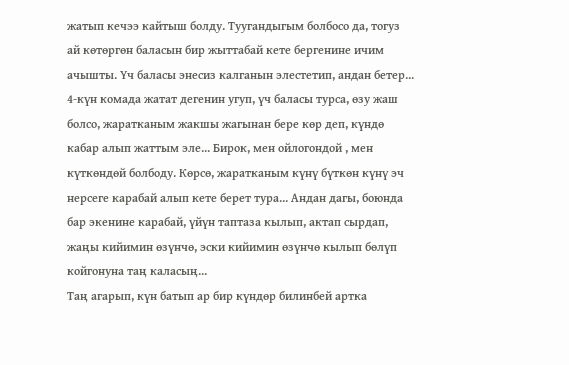жатып кечээ кайтыш болду. Туугандыгым болбосо да, тогуз ай көтөргөн баласын бир жыттабай кете бергенине ичим ачышты. Үч баласы энесиз калганын элестетип, андан бетер... 4-күн комада жатат дегенин угуп, үч баласы турса, өзу жаш болсо, жаратканым жакшы жагынан бере көр деп, күндө кабар алып жаттым эле... Бирок, мен ойлогондой , мен күткөндөй болбоду. Көрсө, жаратканым күнү бүткөн күнү эч нерсеге карабай алып кете берет тура... Андан дагы, боюнда бар экенине карабай, үйүн таптаза кылып, актап сырдап, жаңы кийимин өзүнчө, эски кийимин өзүнчө кылып бөлүп койгонуна таң каласың...
Таң агарып, күн батып ар бир күндөр билинбей артка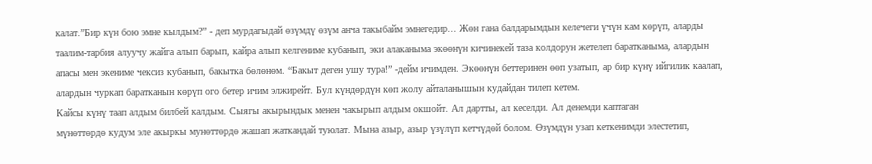калат.”Бир күн бою эмне кылдым?” - деп мурдагыдай өзүмдү өзүм анча такыбайм эмнегедир... Жөн гана балдарымдын келечеги үчүн кам көрүп, аларды таалим-тарбия алуучу жайга алып барып, кайра алып келгениме кубанып, эки алаканыма экөөнүн кичинекей таза колдорун жетелеп баратканыма, алардын апасы мен экениме чексиз кубанып, бакытка бөлөнөм. “Бакыт деген ушу тура!” -дейм ичимден. Экөөнүн беттеринен өөп узатып, ар бир күнү ийгилик каалап, алардын чуркап баратканын көрүп ого бетер ичим элжирейт. Бул күндөрдүн көп жолу айталанышын кудайдан тилеп кетем.
Кайсы күнү таап алдым билбей калдым. Сыягы акырындык менен чакырып алдым окшойт. Ал дартты, ал кеселди. Ал денемди каптаган
мүнөттөрдө кудум эле акыркы мунөттөрдө жашап жаткандай туюлат. Мына азыр, азыр үзүлүп кетчүдөй болом. Өзүмдүн узап кеткенимди элестетип,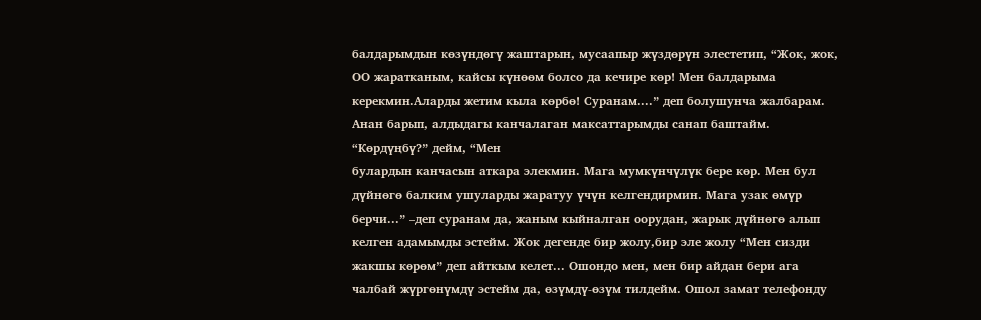балдарымдын көзүндөгү жаштарын, мусаапыр жүздөрүн элестетип, “Жок, жок, ОО жаратканым, кайсы күнөөм болсо да кечире көр! Мен балдарыма керекмин.Аларды жетим кыла көрбө! Суранам....” деп болушунча жалбарам. Анан барып, алдыдагы канчалаган максаттарымды санап баштайм. “Көрдүңбү?” дейм, “Мен
булардын канчасын аткара элекмин. Мага мумкүнчүлүк бере көр. Мен бул дүйнөгө балким ушуларды жаратуу үчүн келгендирмин. Мага узак өмүр берчи...” –деп суранам да, жаным кыйналган оорудан, жарык дүйнөгө алып келген адамымды эстейм. Жок дегенде бир жолу,бир эле жолу “Мен сизди жакшы көрөм” деп айткым келет... Ошондо мен, мен бир айдан бери ага чалбай жүргөнүмдү эстейм да, өзүмдү-өзүм тилдейм. Ошол замат телефонду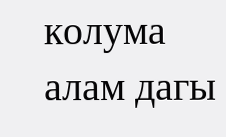колума алам дагы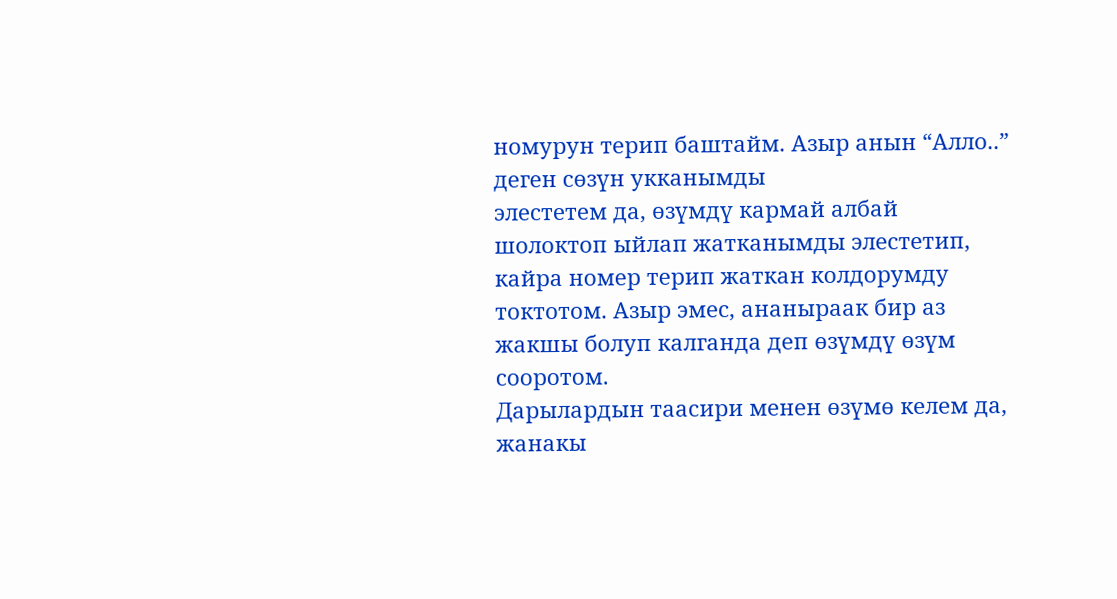номурун терип баштайм. Азыр анын “Алло..” деген сөзүн укканымды
элестетем да, өзүмдү кармай албай шолоктоп ыйлап жатканымды элестетип, кайра номер терип жаткан колдорумду токтотом. Азыр эмес, ананыраак бир аз жакшы болуп калганда деп өзүмдү өзүм сооротом.
Дарылардын таасири менен өзүмө келем да, жанакы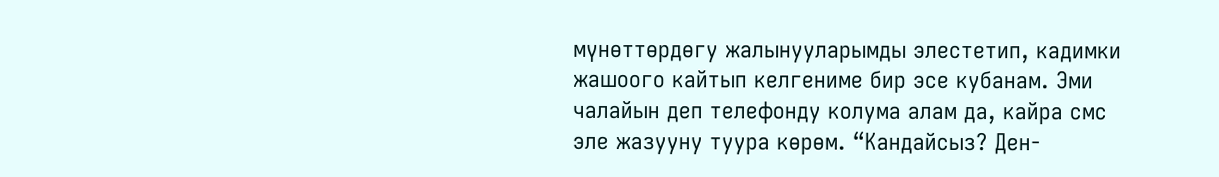мүнөттөрдөгу жалынууларымды элестетип, кадимки жашоого кайтып келгениме бир эсе кубанам. Эми чалайын деп телефонду колума алам да, кайра смс эле жазууну туура көрөм. “Кандайсыз? Ден-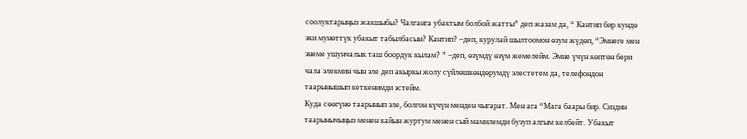соолуктарыңыз жакшыбы? Чалганга убактым болбой жатты” деп жазам да, “ Кантип бир кундө эки мунөттүк убакыт табылбасын? Кантип? –деп, курулай шылтоомон өзум жүдөп, “Эмнеге мен энеме ушунчалык таш боордук кылам? ” –деп, өзүмдү өзүм жемелейм. Эмне үчүн көптөн бери чала элекмин чын эле деп акыркы жолу сүйлөшкөндөрумдү элестетем да, телефондон таарынышып кеткенимди эстейм.
Куда сөөгүнө таарынып эле, болгон күчүн менден чыгарат. Мен ага “Мага баары бир. Сиздин таарынычыңыз менен кайын журтум менен сый мамилемди бузуп алгым келбейт. Убакыт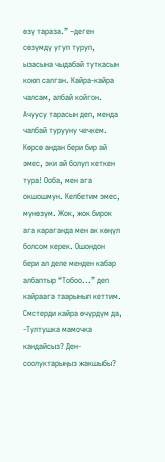өзү тараза.” –деген сөзүмдү угуп туруп, ызасына чыдабай туткасын коюп салган. Кайра-кайра чалсам, албай койгон. Ачуусу тарасын деп, менда чалбай турууну чечкем. Көрсө андан бери бир ай эмес, эки ай болуп кеткен тура! Ооба, мен ага окшошмун. Келбетим эмес, мүнөзүм. Жок, жок бирок ага караганда мен ак көңүл болсом керек. Ошондон бери ал деле менден кабар албаптыр “Тобоо...” деп кайраага таарынып кеттим. Смстерди кайра өчүрдүм да,
-Тултушка мамочка кандайсыз? Ден-соолуктарыңыз жакшыбы?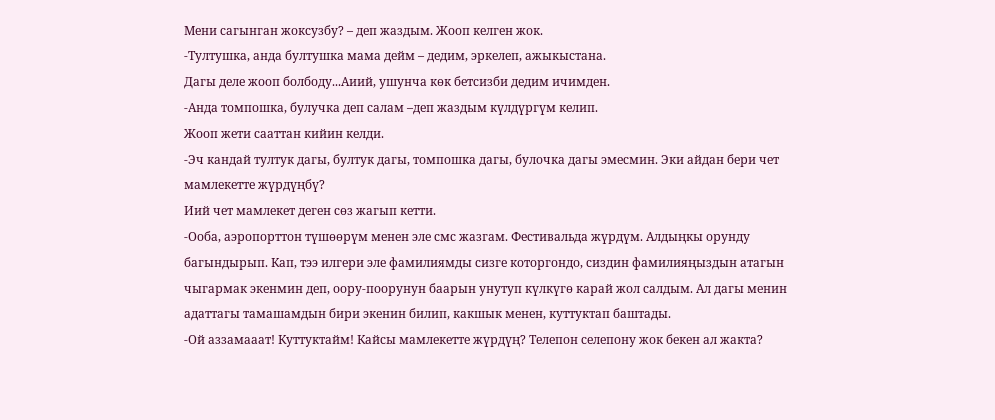Мени сагынган жоксузбу? – деп жаздым. Жооп келген жок.
-Тултушка, анда бултушка мама дейм – дедим, эркелеп, ажыкыстана.
Дагы деле жооп болбоду...Аиий, ушунча көк бетсизби дедим ичимден.
-Анда томпошка, булучка деп салам –деп жаздым күлдүргүм келип.
Жооп жети сааттан кийин келди.
-Эч кандай тултук дагы, бултук дагы, томпошка дагы, булочка дагы эмесмин. Эки айдан бери чет мамлекетте жүрдүңбү?
Иий чет мамлекет деген сөз жагып кетти.
-Ооба, аэропорттон түшөөрүм менен эле смс жазгам. Фестивальда жүрдүм. Алдыңкы орунду багындырып. Кап, тээ илгери эле фамилиямды сизге которгондо, сиздин фамилияңыздын атагын чыгармак экенмин деп, оору-поорунун баарын унутуп күлкүгө карай жол салдым. Ал дагы менин адаттагы тамашамдын бири экенин билип, какшык менен, куттуктап баштады.
-Ой аззамааат! Куттуктайм! Кайсы мамлекетте жүрдүң? Телепон селепону жок бекен ал жакта?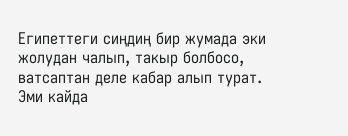Египеттеги сиңдиң бир жумада эки жолудан чалып, такыр болбосо, ватсаптан деле кабар алып турат.
Эми кайда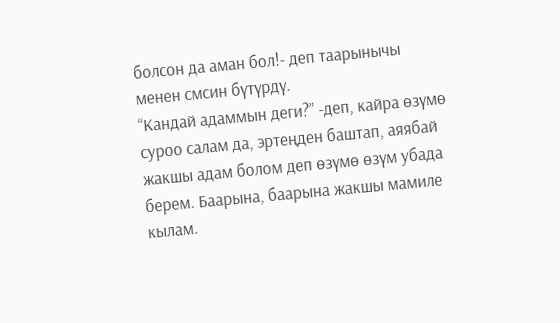болсон да аман бол!- деп таарынычы менен смсин бүтүрдү.
“Кандай адаммын деги?” -деп, кайра өзүмө суроо салам да, эртеңден баштап, аяябай жакшы адам болом деп өзүмө өзүм убада берем. Баарына, баарына жакшы мамиле кылам.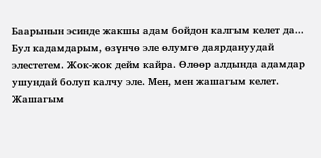Баарынын эсинде жакшы адам бойдон калгым келет да... Бул кадамдарым, өзүнчө эле өлумгө даярдануудай элестетем. Жок-жок дейм кайра. Өлөөр алдында адамдар ушундай болуп калчу эле. Мен, мен жашагым келет.
Жашагым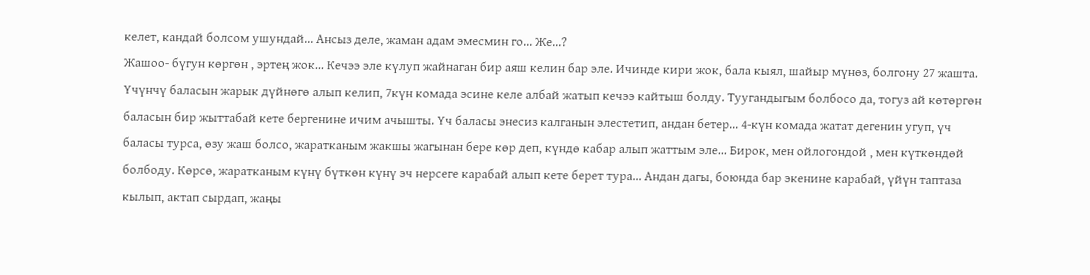келет, кандай болсом ушундай... Ансыз деле, жаман адам эмесмин го... Же...?
Жашоо- бүгун көргөн , эртең жок... Кечээ эле күлуп жайнаган бир аяш келин бар эле. Ичинде кири жок, бала кыял, шайыр мүнөз, болгону 27 жашта. Үчүнчү баласын жарык дүйнөгө алып келип, 7күн комада эсине келе албай жатып кечээ кайтыш болду. Туугандыгым болбосо да, тогуз ай көтөргөн баласын бир жыттабай кете бергенине ичим ачышты. Үч баласы энесиз калганын элестетип, андан бетер... 4-күн комада жатат дегенин угуп, үч баласы турса, өзу жаш болсо, жаратканым жакшы жагынан бере көр деп, күндө кабар алып жаттым эле... Бирок, мен ойлогондой , мен күткөндөй болбоду. Көрсө, жаратканым күнү бүткөн күнү эч нерсеге карабай алып кете берет тура... Андан дагы, боюнда бар экенине карабай, үйүн таптаза кылып, актап сырдап, жаңы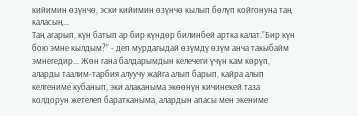кийимин өзүнчө, эски кийимин өзүнчө кылып бөлүп койгонуна таң каласың...
Таң агарып, күн батып ар бир күндөр билинбей артка калат.”Бир күн бою эмне кылдым?” - деп мурдагыдай өзүмдү өзүм анча такыбайм эмнегедир... Жөн гана балдарымдын келечеги үчүн кам көрүп, аларды таалим-тарбия алуучу жайга алып барып, кайра алып келгениме кубанып, эки алаканыма экөөнүн кичинекей таза колдорун жетелеп баратканыма, алардын апасы мен экениме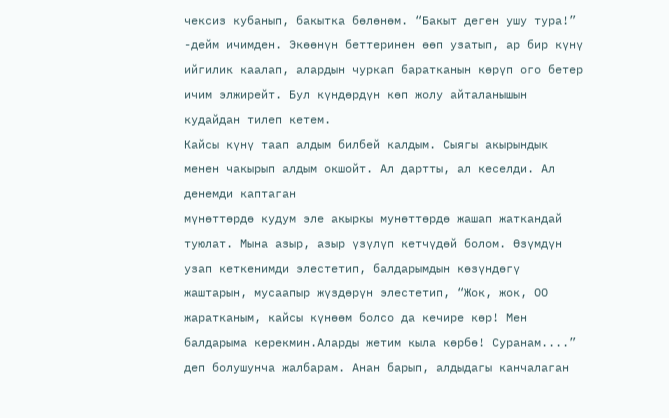чексиз кубанып, бакытка бөлөнөм. “Бакыт деген ушу тура!” -дейм ичимден. Экөөнүн беттеринен өөп узатып, ар бир күнү ийгилик каалап, алардын чуркап баратканын көрүп ого бетер ичим элжирейт. Бул күндөрдүн көп жолу айталанышын кудайдан тилеп кетем.
Кайсы күнү таап алдым билбей калдым. Сыягы акырындык менен чакырып алдым окшойт. Ал дартты, ал кеселди. Ал денемди каптаган
мүнөттөрдө кудум эле акыркы мунөттөрдө жашап жаткандай туюлат. Мына азыр, азыр үзүлүп кетчүдөй болом. Өзүмдүн узап кеткенимди элестетип, балдарымдын көзүндөгү жаштарын, мусаапыр жүздөрүн элестетип, “Жок, жок, ОО жаратканым, кайсы күнөөм болсо да кечире көр! Мен балдарыма керекмин.Аларды жетим кыла көрбө! Суранам....” деп болушунча жалбарам. Анан барып, алдыдагы канчалаган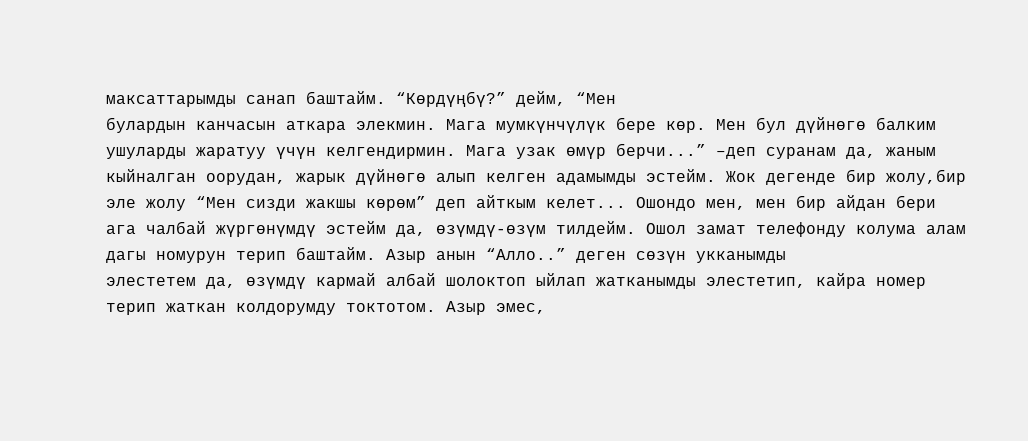максаттарымды санап баштайм. “Көрдүңбү?” дейм, “Мен
булардын канчасын аткара элекмин. Мага мумкүнчүлүк бере көр. Мен бул дүйнөгө балким ушуларды жаратуу үчүн келгендирмин. Мага узак өмүр берчи...” –деп суранам да, жаным кыйналган оорудан, жарык дүйнөгө алып келген адамымды эстейм. Жок дегенде бир жолу,бир эле жолу “Мен сизди жакшы көрөм” деп айткым келет... Ошондо мен, мен бир айдан бери ага чалбай жүргөнүмдү эстейм да, өзүмдү-өзүм тилдейм. Ошол замат телефонду колума алам дагы номурун терип баштайм. Азыр анын “Алло..” деген сөзүн укканымды
элестетем да, өзүмдү кармай албай шолоктоп ыйлап жатканымды элестетип, кайра номер терип жаткан колдорумду токтотом. Азыр эмес,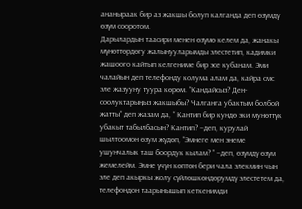ананыраак бир аз жакшы болуп калганда деп өзүмдү өзүм сооротом.
Дарылардын таасири менен өзүмө келем да, жанакы мүнөттөрдөгу жалынууларымды элестетип, кадимки жашоого кайтып келгениме бир эсе кубанам. Эми чалайын деп телефонду колума алам да, кайра смс эле жазууну туура көрөм. “Кандайсыз? Ден-соолуктарыңыз жакшыбы? Чалганга убактым болбой жатты” деп жазам да, “ Кантип бир кундө эки мунөттүк убакыт табылбасын? Кантип? –деп, курулай шылтоомон өзум жүдөп, “Эмнеге мен энеме ушунчалык таш боордук кылам? ” –деп, өзүмдү өзүм жемелейм. Эмне үчүн көптөн бери чала элекмин чын эле деп акыркы жолу сүйлөшкөндөрумдү элестетем да, телефондон таарынышып кеткенимди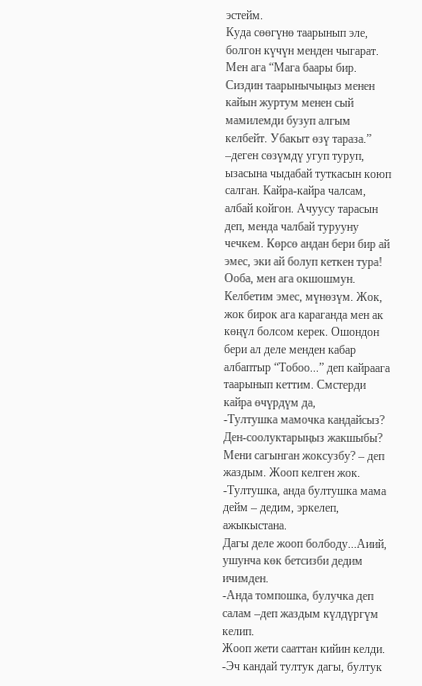эстейм.
Куда сөөгүнө таарынып эле, болгон күчүн менден чыгарат. Мен ага “Мага баары бир. Сиздин таарынычыңыз менен кайын журтум менен сый мамилемди бузуп алгым келбейт. Убакыт өзү тараза.” –деген сөзүмдү угуп туруп, ызасына чыдабай туткасын коюп салган. Кайра-кайра чалсам, албай койгон. Ачуусу тарасын деп, менда чалбай турууну чечкем. Көрсө андан бери бир ай эмес, эки ай болуп кеткен тура! Ооба, мен ага окшошмун. Келбетим эмес, мүнөзүм. Жок, жок бирок ага караганда мен ак көңүл болсом керек. Ошондон бери ал деле менден кабар албаптыр “Тобоо...” деп кайраага таарынып кеттим. Смстерди кайра өчүрдүм да,
-Тултушка мамочка кандайсыз? Ден-соолуктарыңыз жакшыбы? Мени сагынган жоксузбу? – деп жаздым. Жооп келген жок.
-Тултушка, анда бултушка мама дейм – дедим, эркелеп, ажыкыстана.
Дагы деле жооп болбоду...Аиий, ушунча көк бетсизби дедим ичимден.
-Анда томпошка, булучка деп салам –деп жаздым күлдүргүм келип.
Жооп жети сааттан кийин келди.
-Эч кандай тултук дагы, бултук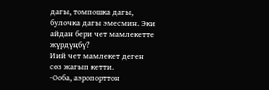дагы, томпошка дагы, булочка дагы эмесмин. Эки айдан бери чет мамлекетте жүрдүңбү?
Иий чет мамлекет деген сөз жагып кетти.
-Ооба, аэропорттон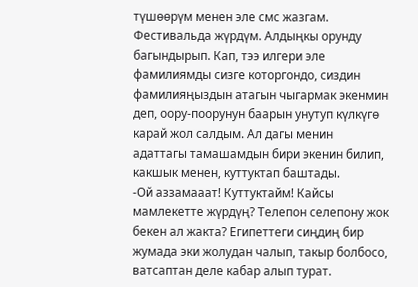түшөөрүм менен эле смс жазгам. Фестивальда жүрдүм. Алдыңкы орунду багындырып. Кап, тээ илгери эле фамилиямды сизге которгондо, сиздин фамилияңыздын атагын чыгармак экенмин деп, оору-поорунун баарын унутуп күлкүгө карай жол салдым. Ал дагы менин адаттагы тамашамдын бири экенин билип, какшык менен, куттуктап баштады.
-Ой аззамааат! Куттуктайм! Кайсы мамлекетте жүрдүң? Телепон селепону жок бекен ал жакта? Египеттеги сиңдиң бир жумада эки жолудан чалып, такыр болбосо, ватсаптан деле кабар алып турат.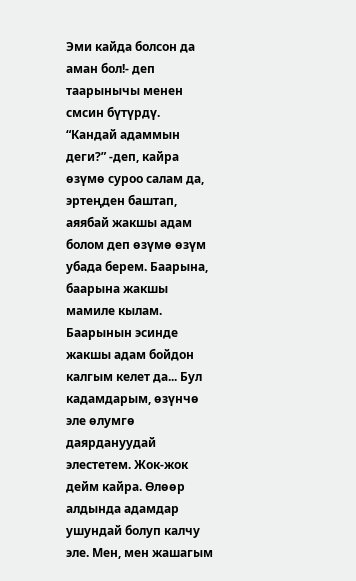Эми кайда болсон да аман бол!- деп таарынычы менен смсин бүтүрдү.
“Кандай адаммын деги?” -деп, кайра өзүмө суроо салам да, эртеңден баштап, аяябай жакшы адам болом деп өзүмө өзүм убада берем. Баарына, баарына жакшы мамиле кылам. Баарынын эсинде жакшы адам бойдон калгым келет да... Бул кадамдарым, өзүнчө эле өлумгө даярдануудай элестетем. Жок-жок дейм кайра. Өлөөр алдында адамдар ушундай болуп калчу эле. Мен, мен жашагым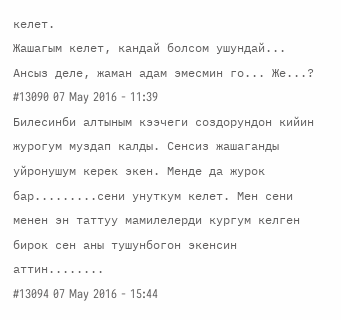келет.
Жашагым келет, кандай болсом ушундай... Ансыз деле, жаман адам эмесмин го... Же...?
#13090 07 May 2016 - 11:39
Билесинби алтыным кээчеги создорундон кийин журогум муздап калды. Сенсиз жашаганды уйронушум керек экен. Менде да журок бар.........сени унуткум келет. Мен сени менен эн таттуу мамилелерди кургум келген бирок сен аны тушунбогон экенсин аттин........
#13094 07 May 2016 - 15:44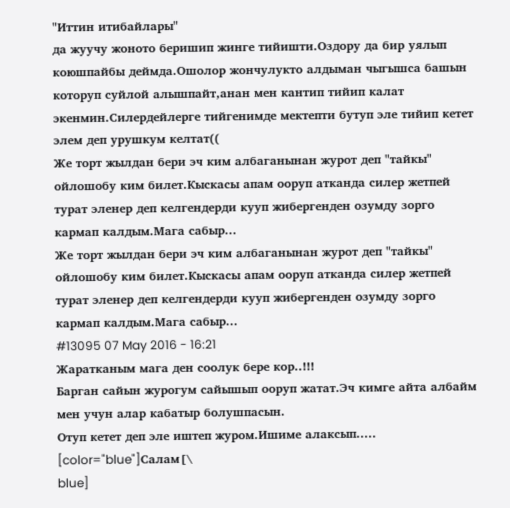"Иттин итибайлары"
да жуучу жоното беришип жинге тийишти.Оздору да бир уялып коюшпайбы деймда.Ошолор жончулукто алдыман чыгышса башын которуп суйлой алышпайт,анан мен кантип тийип калат экенмин.Силердейлерге тийгенимде мектепти бутуп эле тийип кетет элем деп урушкум келтат((
Же торт жылдан бери эч ким албаганынан журот деп "тайкы" ойлошобу ким билет.Кыскасы апам ооруп атканда силер жетпей турат эленер деп келгендерди кууп жибергенден озумду зорго кармап калдым.Мага сабыр...
Же торт жылдан бери эч ким албаганынан журот деп "тайкы" ойлошобу ким билет.Кыскасы апам ооруп атканда силер жетпей турат эленер деп келгендерди кууп жибергенден озумду зорго кармап калдым.Мага сабыр...
#13095 07 May 2016 - 16:21
Жаратканым мага ден соолук бере кор..!!!
Барган сайын журогум сайышып ооруп жатат.Эч кимге айта албайм мен учун алар кабатыр болушпасын.
Отуп кетет деп эле иштеп журом.Ишиме алаксып.....
[color="blue"]Салам[\
blue]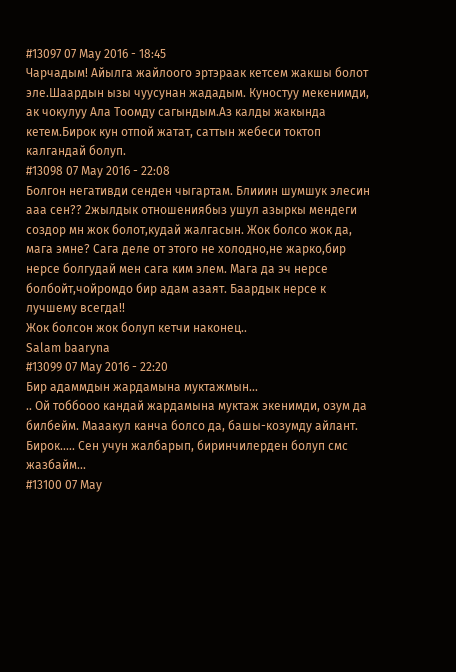#13097 07 May 2016 - 18:45
Чарчадым! Айылга жайлоого эртэраак кетсем жакшы болот эле.Шаардын ызы чуусунан жададым. Куностуу мекенимди, ак чокулуу Ала Тоомду сагындым.Аз калды жакында кетем.Бирок кун отпой жатат, саттын жебеси токтоп калгандай болуп.
#13098 07 May 2016 - 22:08
Болгон негативди сенден чыгартам. Блииин шумшук элесин ааа сен?? 2жылдык отношениябыз ушул азыркы мендеги создор мн жок болот,кудай жалгасын. Жок болсо жок да, мага эмне? Сага деле от этого не холодно,не жарко,бир нерсе болгудай мен сага ким элем. Мага да эч нерсе болбойт,чойромдо бир адам азаят. Баардык нерсе к лучшему всегда!!
Жок болсон жок болуп кетчи наконец..
Salam baaryna
#13099 07 May 2016 - 22:20
Бир адаммдын жардамына муктажмын...
.. Ой тоббооо кандай жардамына муктаж экенимди, озум да билбейм. Мааакул канча болсо да, башы-козумду айлант. Бирок..... Сен учун жалбарып, биринчилерден болуп смс жазбайм...
#13100 07 May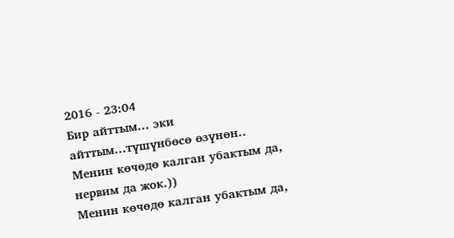2016 - 23:04
Бир айттым... эки айттым...түшүнбөсө өзүнөн..
Менин көчөдө калган убактым да, нервим да жок.))
Менин көчөдө калган убактым да,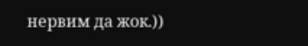нервим да жок.))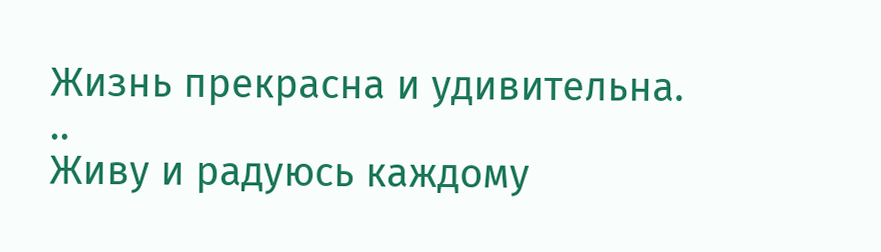Жизнь прекрасна и удивительна.
..
Живу и радуюсь каждому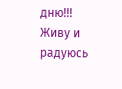дню!!!
Живу и радуюсь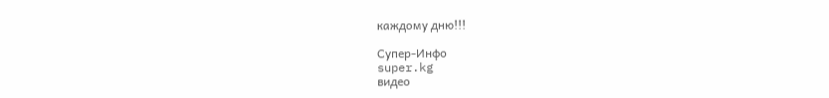каждому дню!!!

Супер-Инфо
super.kg
видео